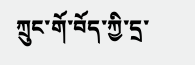ཀྲུང་གོ་བོད་ཀྱི་དྲ་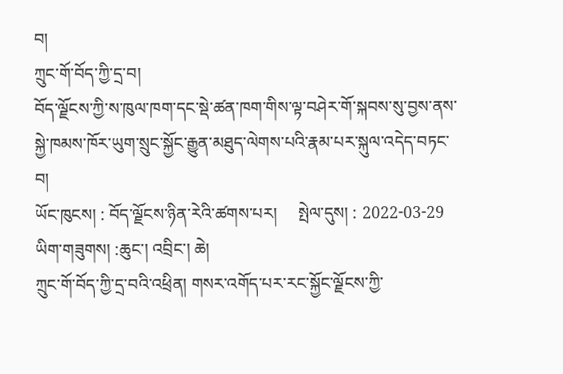བ།
ཀྲུང་གོ་བོད་ཀྱི་དྲ་བ།
བོད་ལྗོངས་ཀྱི་ས་ཁུལ་ཁག་དང་སྡེ་ཚན་ཁག་གིས་ལྟ་བཤེར་གོ་སྐབས་སུ་བྱས་ནས་སྐྱེ་ཁམས་ཁོར་ཡུག་སྲུང་སྐྱོང་རྒྱུན་མཐུད་ལེགས་པའི་རྣམ་པར་སྐུལ་འདེད་བཏང་བ།
ཡོང་ཁུངས། : བོད་ལྗོངས་ཉིན་རེའི་ཚགས་པར།     སྤེལ་དུས། : 2022-03-29
ཡིག་གཟུགས། :ཆུང་། འབྲིང་། ཆེ།
ཀྲུང་གོ་བོད་ཀྱི་དྲ་བའི་འཕྲིན། གསར་འགོད་པར་རང་སྐྱོང་ལྗོངས་ཀྱི་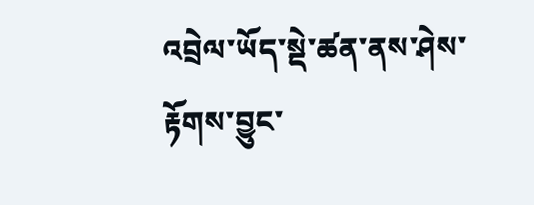འབྲེལ་ཡོད་སྡེ་ཚན་ནས་ཤེས་རྟོགས་བྱུང་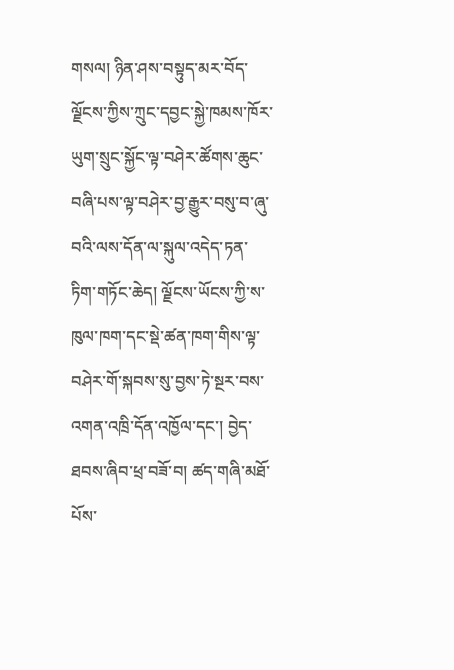གསལ། ཉིན་ཤས་བསྟུད་མར་བོད་ལྗོངས་ཀྱིས་ཀྲུང་དབྱང་སྐྱེ་ཁམས་ཁོར་ཡུག་སྲུང་སྐྱོང་ལྟ་བཤེར་ཚོགས་ཆུང་བཞི་པས་ལྟ་བཤེར་བྱ་རྒྱུར་བསུ་བ་ཞུ་བའི་ལས་དོན་ལ་སྐུལ་འདེད་ཏན་ཏིག་གཏོང་ཆེད། ལྗོངས་ཡོངས་ཀྱི་ས་ཁུལ་ཁག་དང་སྡེ་ཚན་ཁག་གིས་ལྟ་བཤེར་གོ་སྐབས་སུ་བྱས་ཏེ་སྔར་བས་འགན་འཁྲི་དོན་འཁྱོལ་དང་། བྱེད་ཐབས་ཞིབ་ཕྲ་བཟོ་བ། ཚད་གཞི་མཐོ་པོས་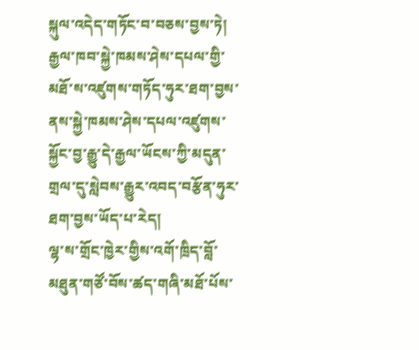སྐུལ་འདེད་གཏོང་བ་བཅས་བྱས་ཏེ། རྒྱལ་ཁབ་སྐྱེ་ཁམས་ཤེས་དཔལ་གྱི་མཐོ་ས་འཛུགས་གཏོད་ཧུར་ཐག་བྱས་ནས་སྐྱེ་ཁམས་ཤེས་དཔལ་འཛུགས་སྐྱོང་བྱ་རྒྱུ་དེ་རྒྱལ་ཡོངས་ཀྱི་མདུན་གྲལ་དུ་སླེབས་རྒྱུར་འབད་བརྩོན་ཧུར་ཐག་བྱས་ཡོད་པ་རེད།
ལྷ་ས་གྲོང་ཁྱེར་གྱིས་འགོ་ཁྲིད་བློ་མཐུན་གཙོ་བོས་ཚད་གཞི་མཐོ་པོས་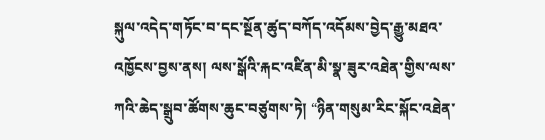སྐུལ་འདེད་གཏོང་བ་དང་སྔོན་ཚུད་བཀོད་འདོམས་བྱེད་རྒྱུ་མཐའ་འཁྱོངས་བྱས་ནས། ལས་སྒོའི་རྐང་འཛིན་མི་སྣ་ཟུར་འཐེན་གྱིས་ལས་ཀའི་ཆེད་སྒྲུབ་ཚོགས་ཆུང་བཙུགས་ཏེ། “ཉིན་གསུམ་རིང་སྐོང་འཐེན་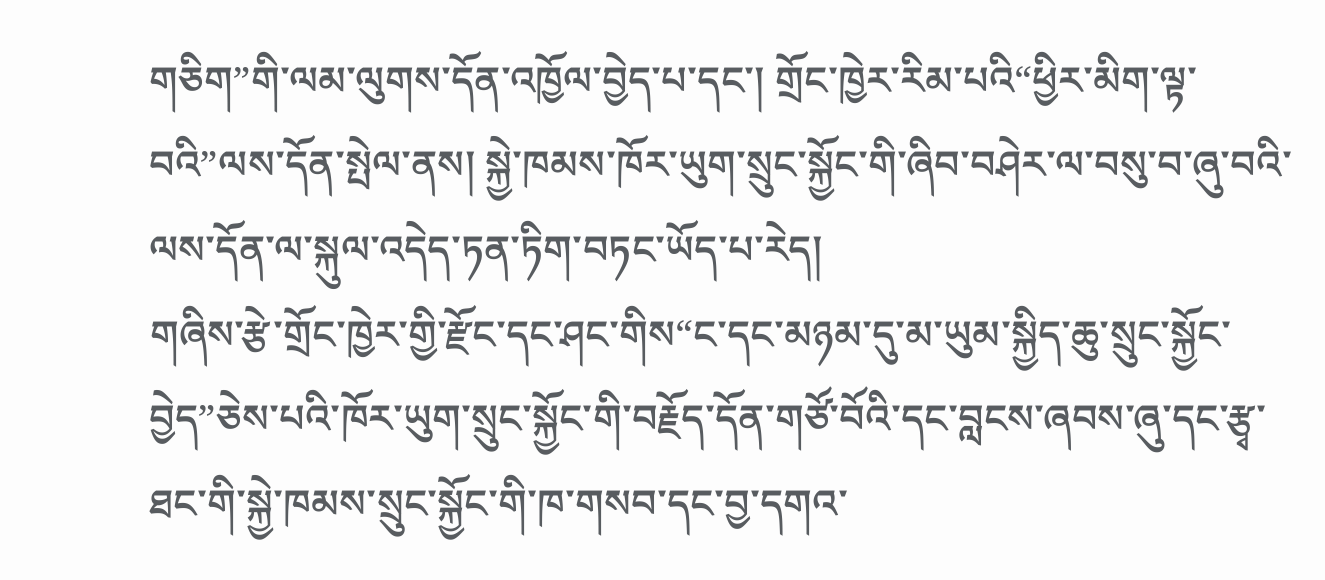གཅིག”གི་ལམ་ལུགས་དོན་འཁྱོལ་བྱེད་པ་དང་། གྲོང་ཁྱེར་རིམ་པའི“ཕྱིར་མིག་ལྟ་བའི”ལས་དོན་སྤེལ་ནས། སྐྱེ་ཁམས་ཁོར་ཡུག་སྲུང་སྐྱོང་གི་ཞིབ་བཤེར་ལ་བསུ་བ་ཞུ་བའི་ལས་དོན་ལ་སྐུལ་འདེད་ཏན་ཏིག་བཏང་ཡོད་པ་རེད།
གཞིས་རྩེ་གྲོང་ཁྱེར་གྱི་རྫོང་དང་ཤང་གིས“ང་དང་མཉམ་དུ་མ་ཡུམ་སྐྱིད་ཆུ་སྲུང་སྐྱོང་བྱེད”ཅེས་པའི་ཁོར་ཡུག་སྲུང་སྐྱོང་གི་བརྗོད་དོན་གཙོ་བོའི་དང་བླངས་ཞབས་ཞུ་དང་རྩྭ་ཐང་གི་སྐྱེ་ཁམས་སྲུང་སྐྱོང་གི་ཁ་གསབ་དང་བྱ་དགའ་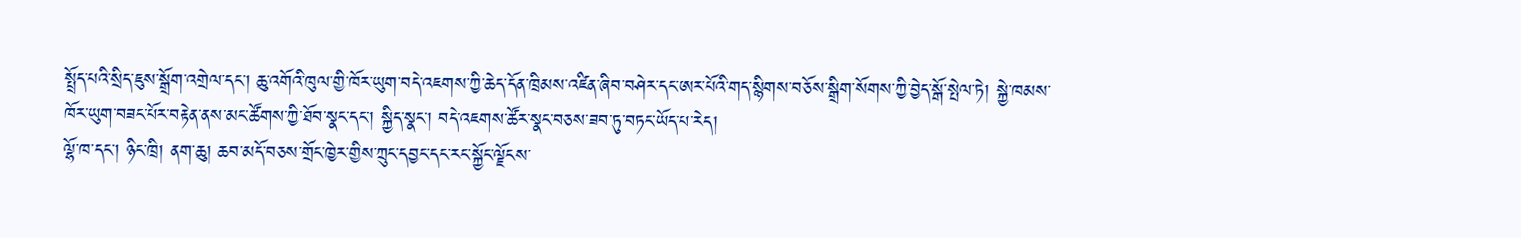སྤྲོད་པའི་སྲིད་ཇུས་སྒྲོག་འགྲེལ་དང་། ཆུ་འགོའི་ཁུལ་གྱི་ཁོར་ཡུག་བདེ་འཇགས་ཀྱི་ཆེད་དོན་ཁྲིམས་འཛིན་ཞིབ་བཤེར་དང་ཨར་པོའི་གད་སྙིགས་བཅོས་སྒྲིག་སོགས་ཀྱི་བྱེད་སྒོ་སྤེལ་ཏེ། སྐྱེ་ཁམས་ཁོར་ཡུག་བཟང་པོར་བརྟེན་ནས་མང་ཚོགས་ཀྱི་ཐོབ་སྣང་དང་། སྐྱིད་སྣང་། བདེ་འཇགས་ཚོར་སྣང་བཅས་ཟབ་ཏུ་བཏང་ཡོད་པ་རེད།
ལྷོ་ཁ་དང་། ཉིང་ཁྲི། ནག་ཆུ། ཆབ་མདོ་བཅས་གྲོང་ཁྱེར་གྱིས་ཀྲུང་དབྱང་དང་རང་སྐྱོང་ལྗོངས་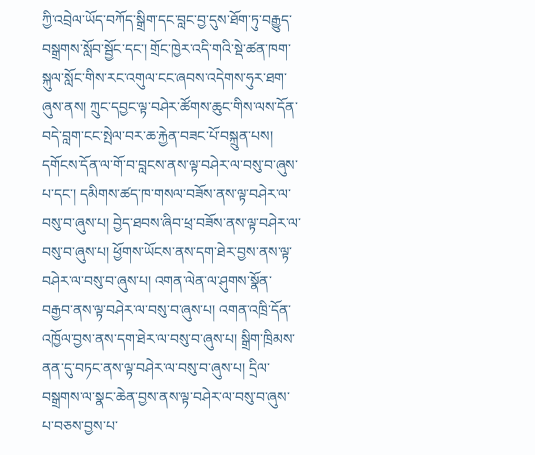ཀྱི་འབྲེལ་ཡོད་བཀོད་སྒྲིག་དང་བླང་བྱ་དུས་ཐོག་ཏུ་བརྒྱུད་བསྒྲགས་སློབ་སྦྱོང་དང་། གྲོང་ཁྱེར་འདི་གའི་སྡེ་ཚན་ཁག་སྐུལ་སློང་གིས་རང་འགུལ་ངང་ཞབས་འདེགས་ཧུར་ཐག་ཞུས་ནས། ཀྲུང་དབྱང་ལྟ་བཤེར་ཚོགས་ཆུང་གིས་ལས་དོན་བདེ་བླག་ངང་སྤེལ་བར་ཆ་རྐྱེན་བཟང་པོ་བསྐྲུན་པས། དགོངས་དོན་ལ་གོ་བ་བླངས་ནས་ལྟ་བཤེར་ལ་བསུ་བ་ཞུས་པ་དང་། དམིགས་ཚད་ཁ་གསལ་བཟོས་ནས་ལྟ་བཤེར་ལ་བསུ་བ་ཞུས་པ། བྱེད་ཐབས་ཞིབ་ཕྲ་བཟོས་ནས་ལྟ་བཤེར་ལ་བསུ་བ་ཞུས་པ། ཕྱོགས་ཡོངས་ནས་དག་ཐེར་བྱས་ནས་ལྟ་བཤེར་ལ་བསུ་བ་ཞུས་པ། འགན་ལེན་ལ་ཤུགས་སྣོན་བརྒྱབ་ནས་ལྟ་བཤེར་ལ་བསུ་བ་ཞུས་པ། འགན་འཁྲི་དོན་འཁྱོལ་བྱས་ནས་དག་ཐེར་ལ་བསུ་བ་ཞུས་པ། སྒྲིག་ཁྲིམས་ནན་དུ་བཏང་ནས་ལྟ་བཤེར་ལ་བསུ་བ་ཞུས་པ། དྲིལ་བསྒྲགས་ལ་སྣང་ཆེན་བྱས་ནས་ལྟ་བཤེར་ལ་བསུ་བ་ཞུས་པ་བཅས་བྱས་པ་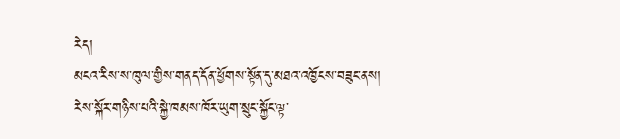རེད།
མངའ་རིས་ས་ཁུལ་གྱིས་གནད་དོན་ཕྱོགས་སྟོན་དུ་མཐའ་འཁྱོངས་བཟུང་ནས། རེས་སྐོར་གཉིས་པའི་སྐྱེ་ཁམས་ཁོར་ཡུག་སྲུང་སྐྱོང་ལྟ་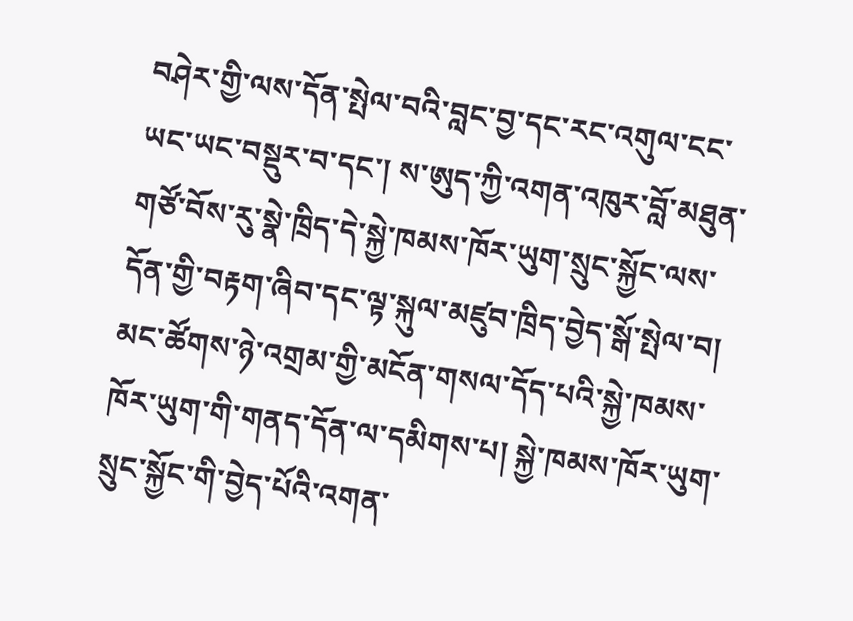བཤེར་གྱི་ལས་དོན་སྤེལ་བའི་བླང་བྱ་དང་རང་འགུལ་ངང་ཡང་ཡང་བསྡུར་བ་དང་། ས་ཨུད་ཀྱི་འགན་འཁུར་བློ་མཐུན་གཙོ་བོས་རུ་སྣེ་ཁྲིད་དེ་སྐྱེ་ཁམས་ཁོར་ཡུག་སྲུང་སྐྱོང་ལས་དོན་གྱི་བརྟག་ཞིབ་དང་ལྟ་སྐུལ་མཛུབ་ཁྲིད་བྱེད་སྒོ་སྤེལ་བ། མང་ཚོགས་ཉེ་འགྲམ་གྱི་མངོན་གསལ་དོད་པའི་སྐྱེ་ཁམས་ཁོར་ཡུག་གི་གནད་དོན་ལ་དམིགས་པ། སྐྱེ་ཁམས་ཁོར་ཡུག་སྲུང་སྐྱོང་གི་བྱེད་པོའི་འགན་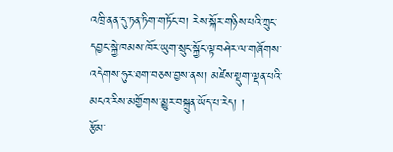འཁྲི་ནན་དུ་ཏན་ཏིག་གཏོང་བ། རེས་སྐོར་གཉིས་པའི་ཀྲུང་དབྱང་སྐྱེ་ཁམས་ཁོར་ཡུག་སྲུང་སྐྱོང་ལྟ་བཤེར་ལ་གཞོགས་འདེགས་ཧུར་ཐག་བཅས་བྱས་ནས། མཛེས་སྡུག་ལྡན་པའི་མངའ་རིས་མགྱོགས་མྱུར་བསྐྲུན་ཡོད་པ་རེད། །
རྩོམ་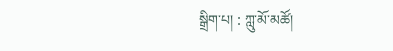སྒྲིག་པ། : ཀླུ་མོ་མཚོ།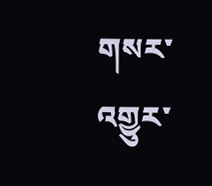གསར་འགྱུར་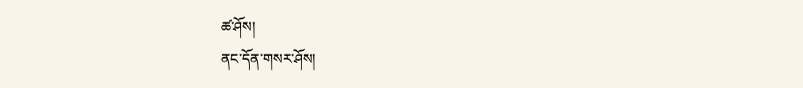ཚ་ཤོས།
ནང་དོན་གསར་ཤོས།